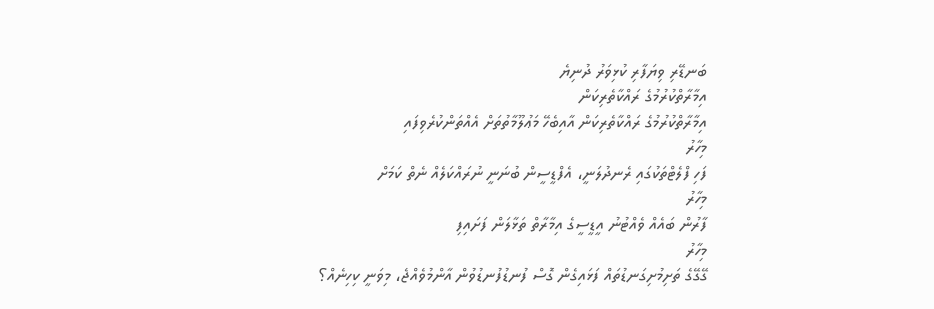ބަނޑޭރި ވިޔަފާރި ކުޅިވަރު ދުނިޔެ
އިމާރާތްކުރުމުގެ ރައްކާތެރިކަން
އިމާރާތްކުރުމުގެ ރައްކާތެރިކަން އާއިބެހޭ މަޢުލޫމާތުތަށް އެއްތަންކުރެވިފައި
މިހާރު
ފަހި ފްލެޓްތަކުގައި ރެނދުލަނީ، އެފްޑީސީން ބުނަނީ ނުރައްކަލެއް ނެތް ކަމަށް
މިހާރު
ފާރުން ބައެއް ވެއްޓުނު އީޑީސީގެ އިމާރާތް ތަޅާލަން ފަށައިފި
މިހާރު
ގޭގޭގެ ތަށިމުށިގަނޑުތައް ފަޅައިގެން ގޮސް ފުނޑުފުނޑުވުން އާންމުވެއްޖެ، މިވަނީ ކިހިނެއް؟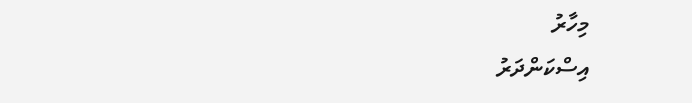މިހާރު
އިސްކަންދަރު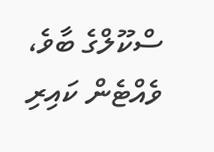ސްކޫލްގެ ބާވެ، ވެއްޓެން ކައިރި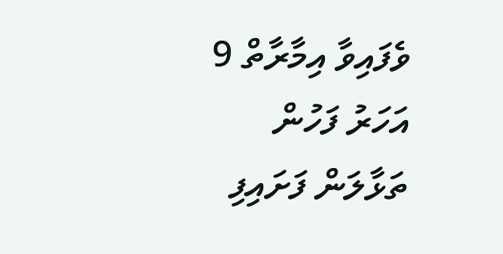ވެފައިވާ އިމާރާތް 9 އަހަރު ފަހުން ތަޅާލަން ފަށައިފި